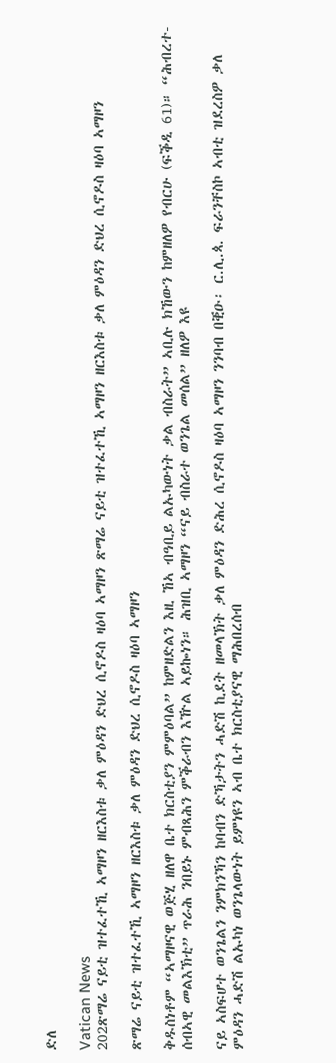ድለ

Vatican News
202ጽማሬ ናይቲ ዝተፈተኺ ኣማዞን ዘርእስቱ ቃለ ምዕዳን ድህረ ሲኖዶስ ዛዕባ ኣማዞን ጽማሬ ናይቲ ዝተፈተኺ ኣማዞን ዘርእስቱ ቃለ ምዕዳን ድህረ ሲኖዶስ ዛዕባ ኣማዞን

ጽማሬ ናይቲ ዝተፈተኺ ኣማዞን ዘርእስቱ ቃለ ምዕዳን ድህረ ሲኖዶስ ዛዕባ ኣማዞን

ቅዱስነቶም “ኣማዞናዊ ወጅሂ ዘለዋ ቤተ ክርስቲያን ምምዕባል” ከምዘድልን እዚ ኸኣ ብዓቢይ ልኡካውነት ቃል ብስራት” ኣቢሉ ክኸውን ከምዘለዎ የብርሁ (ፍቕዲ 61)። “ሕብረተ-ሰብኣዊ መልእኽቲ” ጥራሕ ንበይኑ ምብጻሕን ምቕራብን እዅል ኣይኰነን። ሕዝቢ ኣማዞን “ናይ ብስራተ ወንጌል መሰል” ዘለዎ እዩ

ናይ ኣስፍሆተ ወንጌልን ንምክንኻን ከባብን ድኻታትን ሓድሽ ኪደት ዘመላኽት ቃለ ምዕዳን ድሕረ ሲኖዶስ ዛዕባ ኣማዞን ንንባብ በቒዑ፡ ር.ሊ.ጳ. ፍራንቸስኮ ኣብቲ ዝደረስዎ ቃለ ምዕዳን ሓድሽ ልኡካነ ወንጌላውነት ይምነዩን ኣብ ቤተ ክርስቲያናዊ ማሕበረሰብ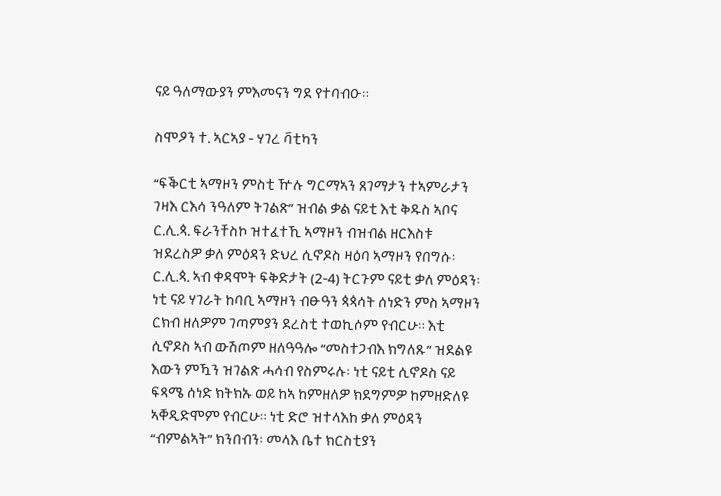ናይ ዓለማውያን ምእመናን ግደ የተባብዑ።

ስሞዖን ተ. ኣርኣያ - ሃገረ ቫቲካን

“ፍቕርቲ ኣማዞን ምስቲ ዅሉ ግርማኣን ጸገማታን ተኣምራታን ገዛእ ርእሳ ንዓለም ትገልጽ” ዝብል ቃል ናይቲ እቲ ቅዱስ ኣቦና ር.ሊ.ጳ. ፍራንቸስኮ ዝተፈተኺ ኣማዞን ብዝብል ዘርእስቱ ዝደረስዎ ቃለ ምዕዳን ድህረ ሲኖዶስ ዛዕባ ኣማዞን የበግሱ፡ ር.ሊ.ጳ. ኣብ ቀዳሞት ፍቅድታት (2-4) ትርጉም ናይቲ ቃለ ምዕዳን፡ ነቲ ናይ ሃገራት ከባቢ ኣማዞን ብፁዓን ጳጳሳት ሰነድን ምስ ኣማዞን ርክብ ዘለዎም ገጣምያን ደረስቲ ተወኪሶም የብርሁ። እቲ ሲኖዶስ ኣብ ውሽጦም ዘለዓዓሎ “መስተጋብእ ክግለጹ” ዝደልዩ እውን ምዃን ዝገልጽ ሓሳብ የስምሩሉ፡ ነቲ ናይቲ ሲኖዶስ ናይ ፍጻሜ ሰነድ ክትክኡ ወይ ከኣ ከምዘለዎ ክደግምዎ ከምዘድለዩ ኣቐዲድሞም የብርሁ። ነቲ ድሮ ዝተላእከ ቃለ ምዕዳን “ብምልኣት” ክንበብን፡ መላእ ቤተ ክርስቲያን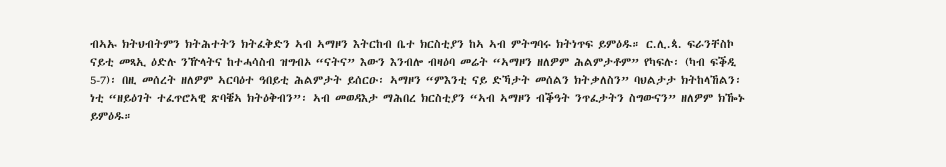ብኣኡ ክትህብትምን ክትሕተትን ክትፈቅድን ኣብ ኣማዞን እትርከብ ቤተ ክርስቲያን ከኣ ኣብ ምትግባሩ ክትነጥፍ ይምዕዱ። ር.ሊ.ጳ. ፍራንቸስኮ ናይቲ መጻኢ ዕድሉ ንዅላትና ከተሓሳስብ ዝግብኦ “ናትና” እውን እንብሎ ብዛዕባ መሬት “ኣማዞን ዘለዎም ሕልምታቶም” የካፍሉ፡ (ካብ ፍቕዲ 5-7)፡ በዚ መሰረት ዘለዎም ኣርባዕተ ዓበይቲ ሕልምታት ይሰርዑ፡ ኣማዞን “ምእንቲ ናይ ድኻታት መሰልን ክትቃለስን” ባህልታታ ክትከላኸልን፡ ነቲ “ዘይዕገት ተፈጥሮኣዊ ጽባቔኣ ክትዕቅብን”፡ ኣብ መወዳእታ ማሕበረ ክርስቲያን “ኣብ ኣማዞን ብቕዓት ንጥፈታትን ስግውናን” ዘለዎም ክዀኑ ይምዕዱ።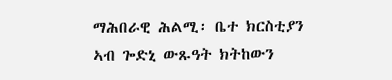ማሕበራዊ ሕልሚ፡ ቤተ ክርስቲያን ኣብ ጐድኒ ውጹዓት ክትከውን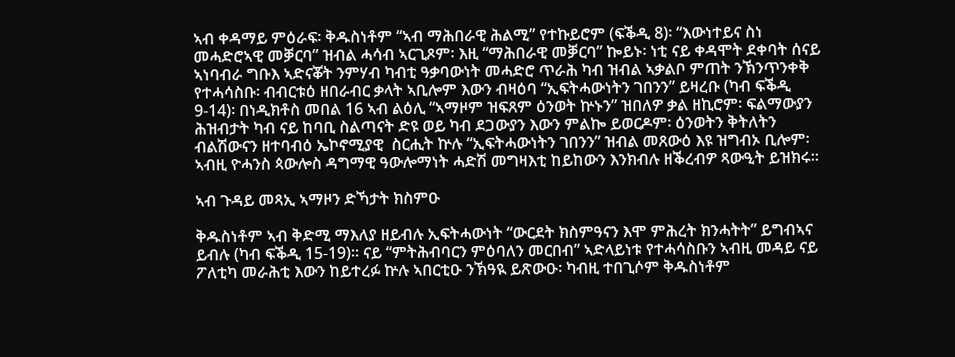ኣብ ቀዳማይ ምዕራፍ፡ ቅዱስነቶም “ኣብ ማሕበራዊ ሕልሚ” የተኩይሮም (ፍቕዲ 8)፡ “እውነተይና ስነ መሓድሮኣዊ መቓርባ” ዝብል ሓሳብ ኣርጊጾም፡ እዚ “ማሕበራዊ መቓርባ” ኰይኑ፡ ነቲ ናይ ቀዳሞት ደቀባት ሰናይ ኣነባብራ ግቡእ ኣድናቖት ንምሃብ ካብቲ ዓቃባውነት መሓድሮ ጥራሕ ካብ ዝብል ኣቃልቦ ምጠት ንኽንጥንቀቅ የተሓሳስቡ፡ ብብርቱዕ ዘበራብር ቃላት ኣቢሎም እውን ብዛዕባ “ኢፍትሓውነትን ገበንን” ይዛረቡ (ካብ ፍቕዲ 9-14)፡ በነዲክቶስ መበል 16 ኣብ ልዕሊ “ኣማዞም ዝፍጸም ዕንወት ኵኑን” ዝበለዎ ቃል ዘኪሮም፡ ፍልማውያን ሕዝብታት ካብ ናይ ከባቢ ስልጣናት ድዩ ወይ ካብ ደጋውያን እውን ምልኰ ይወርዶም፡ ዕንወትን ቅትለትን ብልሽውናን ዘተባብዕ ኤኮኖሚያዊ  ስርሒት ኵሉ “ኢፍትሓውነትን ገበንን” ዝብል መጸውዕ እዩ ዝግብኦ ቢሎም፡ ኣብዚ ዮሓንስ ጳውሎስ ዳግማዊ ዓውሎማነት ሓድሽ መግዛእቲ ከይከውን እንክብሉ ዘቕረብዎ ጻውዒት ይዝክሩ።

ኣብ ጉዳይ መጻኢ ኣማዞን ድኻታት ክስምዑ

ቅዱስነቶም ኣብ ቅድሚ ማእለያ ዘይብሉ ኢፍትሓውነት “ውርደት ክስምዓናን እሞ ምሕረት ክንሓትት” ይግብኣና ይብሉ (ካብ ፍቕዲ 15-19)። ናይ “ምትሕብባርን ምዕባለን መርበብ” ኣድላይነቱ የተሓሳስቡን ኣብዚ መዳይ ናይ ፖለቲካ መራሕቲ እውን ከይተረፉ ኵሉ ኣበርቲዑ ንኽዓዪ ይጽውዑ፡ ካብዚ ተበጊሶም ቅዱስነቶም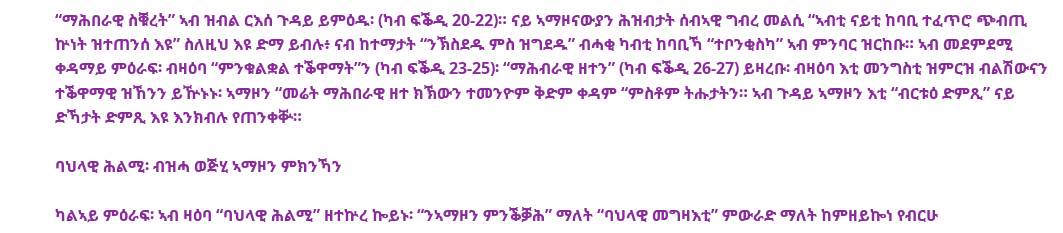“ማሕበራዊ ስቑረት” ኣብ ዝብል ርእሰ ጉዳይ ይምዕዱ፡ (ካብ ፍቕዲ 20-22)። ናይ ኣማዞናውያን ሕዝብታት ሰብኣዊ ግብረ መልሲ “ኣብቲ ናይቲ ከባቢ ተፈጥሮ ጭብጢ ኵነት ዝተጠንሰ እዩ” ስለዚህ እዩ ድማ ይብሉ፥ ናብ ከተማታት “ንኽስደዱ ምስ ዝግደዱ” ብሓቂ ካብቲ ከባቢኻ “ተቦንቂስካ” ኣብ ምንባር ዝርከቡ። ኣብ መደምደሚ ቀዳማይ ምዕራፍ፡ ብዛዕባ “ምንቁልቋል ተቕዋማት”ን (ካብ ፍቕዲ 23-25)፡ “ማሕብራዊ ዘተን” (ካብ ፍቕዲ 26-27) ይዛረቡ፡ ብዛዕባ እቲ መንግስቲ ዝምርዝ ብልሽውናን ተቕዋማዊ ዝኸንን ይዅኑኑ፡ ኣማዞን “መሬት ማሕበራዊ ዘተ ክኽውን ተመንዮም ቅድም ቀዳም “ምስቶም ትሑታትን። ኣብ ጉዳይ ኣማዞን እቲ “ብርቱዕ ድምጺ” ናይ ድኻታት ድምጺ እዩ እንክብሉ የጠንቀቝ።

ባህላዊ ሕልሚ፡ ብዝሓ ወጅሂ ኣማዞን ምክንኻን

ካልኣይ ምዕራፍ፡ ኣብ ዛዕባ “ባህላዊ ሕልሚ” ዘተኵረ ኰይኑ፡ “ንኣማዞን ምንቕቓሕ” ማለት “ባህላዊ መግዛእቲ” ምውራድ ማለት ከምዘይኰነ የብርሁ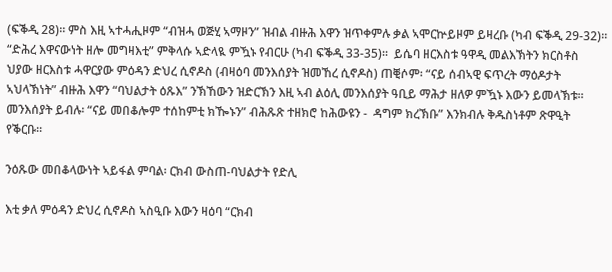(ፍቕዲ 28)። ምስ እዚ ኣተሓሒዞም “ብዝሓ ወጅሂ ኣማዞን” ዝብል ብዙሕ እዋን ዝጥቀምሉ ቃል ኣሞርኵይዞም ይዛረቡ (ካብ ፍቕዲ 29-32)። “ድሕረ እዋናውነት ዘሎ መግዛእቲ” ምቅላሱ ኣድላዪ ምዃኑ የብርሁ (ካብ ፍቕዲ 33-35)።  ይሴባ ዘርእስቱ ዓዋዲ መልእኽትን ክርስቶስ ህያው ዘርእስቱ ሓዋርያው ምዕዳን ድህረ ሲኖዶስ (ብዛዕባ መንእሰያት ዝመኸረ ሲኖዶስ) ጠቒሶም፡ “ናይ ሰብኣዊ ፍጥረት ማዕዶታት ኣህላኽነት” ብዙሕ እዋን “ባህልታት ዕጹእ” ንኽኸውን ዝድርኽን እዚ ኣብ ልዕሊ መንእሰያት ዓቢይ ማሕታ ዘለዎ ምዃኑ እውን ይመላኽቱ። መንእሰያት ይብሉ፡ “ናይ መበቆሎም ተሰከምቲ ክዀኑን” ብሕጹጽ ተዘክሮ ከሕውዩን -  ዳግም ክረኽቡ” እንክብሉ ቅዱስነቶም ጽዋዒት የቕርቡ።

ንዕጹው መበቆላውነት ኣይፋል ምባል፡ ርክብ ውስጠ-ባህልታት የድሊ

እቲ ቃለ ምዕዳን ድህረ ሲኖዶስ ኣስዒቡ እውን ዛዕባ “ርክብ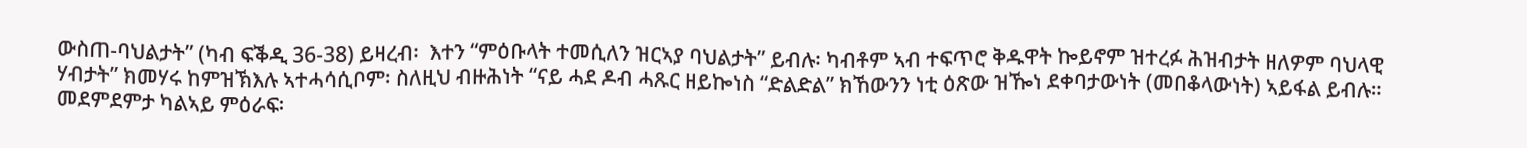ውስጠ-ባህልታት” (ካብ ፍቕዲ 36-38) ይዛረብ፡  እተን “ምዕቡላት ተመሲለን ዝርኣያ ባህልታት” ይብሉ፡ ካብቶም ኣብ ተፍጥሮ ቅዱዋት ኰይኖም ዝተረፉ ሕዝብታት ዘለዎም ባህላዊ ሃብታት” ክመሃሩ ከምዝኽእሉ ኣተሓሳሲቦም፡ ስለዚህ ብዙሕነት “ናይ ሓደ ዶብ ሓጹር ዘይኰነስ “ድልድል” ክኸውንን ነቲ ዕጽው ዝዀነ ደቀባታውነት (መበቆላውነት) ኣይፋል ይብሉ። መደምደምታ ካልኣይ ምዕራፍ፡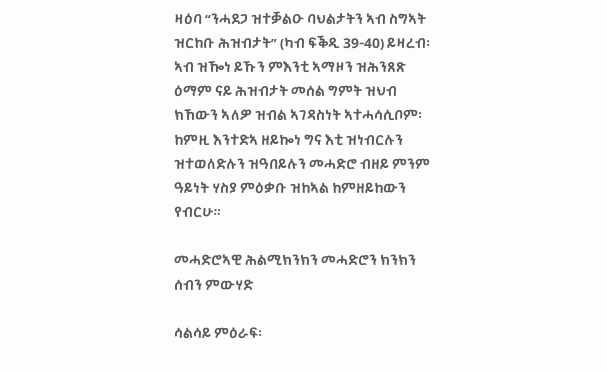ዛዕባ “ንሓደጋ ዝተቓልዑ ባህልታትን ኣብ ስግኣት ዝርከቡ ሕዝብታት” (ካብ ፍቕዲ 39-40) ይዛረብ፡ ኣብ ዝዀነ ይኹን ምእንቲ ኣማዞን ዝሕንጸጽ ዕማም ናይ ሕዝብታት መሰል ግምት ዝህብ ክኸውን ኣለዎ ዝብል ኣገዳስነት ኣተሓሳሲቦም፡ ከምዚ እንተድኣ ዘይኰነ ግና እቲ ዝነብርሉን ዝተወለድሉን ዝዓበይሉን መሓድሮ ብዘይ ምንም ዓይነት ሃስያ ምዕቃቡ ዝከኣል ከምዘይከውን የብርሁ።

መሓድሮኣዊ ሕልሚክንክን መሓድሮን ክንክን ሰብን ምውሃድ

ሳልሳይ ምዕራፍ፡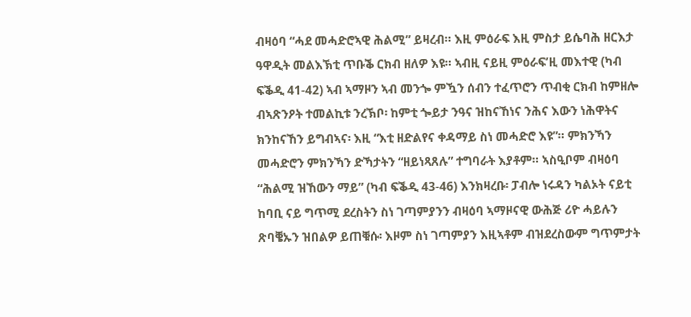ብዛዕባ “ሓደ መሓድሮኣዊ ሕልሚ” ይዛረብ። እዚ ምዕራፍ እዚ ምስታ ይሴባሕ ዘርእታ ዓዋዲት መልእኽቲ ጥቡቕ ርክብ ዘለዎ እዩ። ኣብዚ ናይዚ ምዕራፍ’ዚ መእተዊ (ካብ ፍቕዲ 41-42) ኣብ ኣማዞን ኣብ መንጐ ምዃን ሰብን ተፈጥሮን ጥብቂ ርክብ ከምዘሎ ብኣጽንዖት ተመልኪቱ ንረኽቦ፡ ከምቲ ጐይታ ንዓና ዝከናኸነና ንሕና እውን ነሕዋትና ክንከናኸን ይግብኣና፡ እዚ “እቲ ዘድልየና ቀዳማይ ስነ መሓድሮ እዩ”። ምክንኻን መሓድሮን ምክንኻን ድኻታትን “ዘይነጻጸሉ” ተግባራት እያቶም። ኣስዒቦም ብዛዕባ “ሕልሚ ዝኸውን ማይ” (ካብ ፍቕዲ 43-46) እንክዛረቡ፡ ፓብሎ ነሩዳን ካልኦት ናይቲ ከባቢ ናይ ግጥሚ ደረስትን ስነ ገጣምያንን ብዛዕባ ኣማዞናዊ ውሕጅ ሪዮ ሓይሉን ጽባቔኡን ዝበልዎ ይጠቑሱ፡ እዞም ስነ ገጣምያን እዚኣቶም ብዝደረስውም ግጥምታት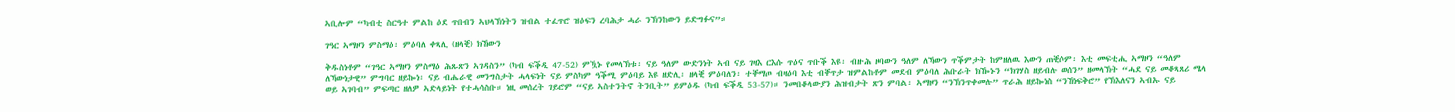ኣቢሎም “ካብቲ ስርዓተ ምልከ ዕደ ጥበብን ኣህላኽነትን ዝብል ተፈጥሮ ዝዕፍን ረባሕታ ሓራ ንኽንከውን ይድግፉና”።

ገዓር ኣማዞን ምስማዕ፡ ምዕባለ ቀጻሊ (ዘላቒ) ክኸውን

ቅዱስነቶም “ገዓር ኣማዞን ምስማዕ ሕጹጽን ኣገዳስን” (ካብ ፍቕዲ 47-52) ምዃኑ የመላኽቱ፡ ናይ ዓለም ውድንነት ኣብ ናይ ገዛእ ርእሱ ጥዕና ጥቡቕ እዩ፡ ብዙሕ ዞባውን ዓለም ለኻውን ጥቕምታት ከምዘለዉ እውን ጠቒሶም፡ እቲ መፍቲሒ ኣማዞን “ዓለም ለኻውነታዊ” ምግባር ዘይኰነ፡ ናይ ብሔራዊ መንግስታት ሓላፍነት ናይ ምስካም ዓቕሚ ምዕባይ እዩ ዘድሊ፡ ዘላቒ ምዕባለን፡ ተቐማጦ ብዛዕባ እቲ ብቐጥታ ዝምልከቶም መደብ ምዕባለ ሕቡራት ክዀኑን “ክገሃስ ዘይብሉ ወሰን” ዘመላኽት “ሓደ ናይ መቆጻጸሪ ሜላ ወይ ኣገባብ” ምፍጣር ዘለዎ ኣድላይነት የተሓሳስቡ። ነዚ መሰረት ገይሮም “ናይ ኣስተንትኖ ትንቢት” ይምዕዱ (ካብ ፍቕዲ 53-57)። ንመበቆላውያን ሕዝብታት ጽን ምባል፡ ኣማዞን “ንኽንጥቀመሉ” ጥራሕ ዘይኰነስ “ንኸነፍቅሮ” የኽእለናን ኣብኡ ናይ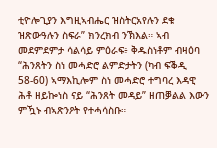ቲዮሎጊያን እግዚኣብሔር ዝስትርአየሉን ደቁ ዝጽውዓሉን ስፍራ” ክንረክብ ንኽእል። ኣብ መደምደምታ ሳልሳይ ምዕራፍ፥ ቅዱስነቶም ብዛዕባ “ሕንጸትን ስነ መሓድሮ ልምድታትን (ካብ ፍቕዲ 58-60) ኣማእኪሎም ስነ መሓድሮ ተግባረ እዳዊ ሕቶ ዘይኰነስ ናይ “ሕንጸት መዳይ” ዘጠቓልል እውን ምዃኑ ብኣጽንዖት የተሓሳስቡ።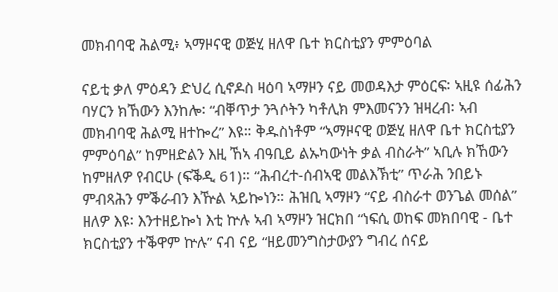መክብባዊ ሕልሚ፥ ኣማዞናዊ ወጅሂ ዘለዋ ቤተ ክርስቲያን ምምዕባል

ናይቲ ቃለ ምዕዳን ድህረ ሲኖዶስ ዛዕባ ኣማዞን ናይ መወዳእታ ምዕርፍ፡ ኣዚዩ ሰፊሕን ባሃርን ክኸውን እንከሎ፡ “ብቐጥታ ንጓሶትን ካቶሊክ ምእመናንን ዝዛረብ፡ ኣብ መክብባዊ ሕልሚ ዘተኰረ” እዩ። ቅዱስነቶም “ኣማዞናዊ ወጅሂ ዘለዋ ቤተ ክርስቲያን ምምዕባል” ከምዘድልን እዚ ኸኣ ብዓቢይ ልኡካውነት ቃል ብስራት” ኣቢሉ ክኸውን ከምዘለዎ የብርሁ (ፍቕዲ 61)። “ሕብረተ-ሰብኣዊ መልእኽቲ” ጥራሕ ንበይኑ ምብጻሕን ምቕራብን እዅል ኣይኰነን። ሕዝቢ ኣማዞን “ናይ ብስራተ ወንጌል መሰል” ዘለዎ እዩ፡ እንተዘይኰነ እቲ ኵሉ ኣብ ኣማዞን ዝርክበ “ነፍሲ ወከፍ መክበባዊ - ቤተ ክርስቲያን ተቕዋም ኵሉ” ናብ ናይ “ዘይመንግስታውያን ግብረ ሰናይ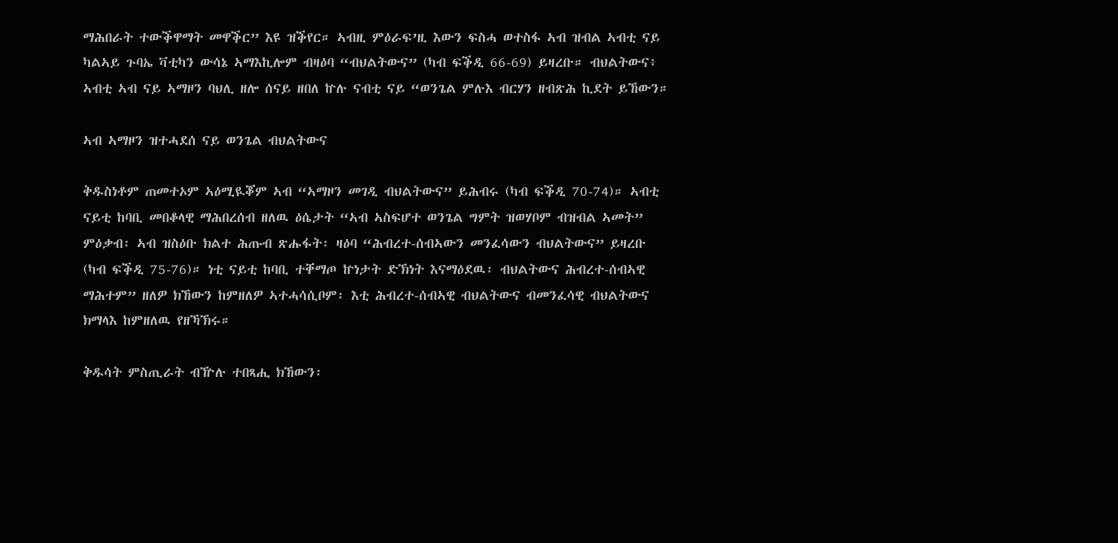ማሕበራት ተውቕዋማት መዋቕር” እዩ ዝቕየር። ኣብዚ ምዕራፍ’ዚ እውን ፍስሓ ወተስፋ ኣብ ዝብል ኣብቲ ናይ ካልኣይ ጉባኤ ቫቲካን ውሳኔ ኣማእኪሎም ብዛዕባ “ብህልትውና” (ካብ ፍቕዲ 66-69) ይዛረቡ። ብህልትውና፥ ኣብቲ ኣብ ናይ ኣማዞን ባህሊ ዘሎ ሰናይ ዘበለ ኵሉ ናብቲ ናይ “ወንጌል ምሉእ ብርሃን ዘብጽሕ ኪደት ይኸውን።

ኣብ ኣማዞን ዝተሓደሰ ናይ ወንጌል ብህልትውና

ቅዱስነቶም ጠመተኦም ኣዕሚዪቖም ኣብ “ኣማዞን መገዲ ብህልትውና” ይሕብሩ (ካብ ፍቕዲ 70-74)። ኣብቲ ናይቲ ከባቢ መበቆላዊ ማሕበረሰብ ዘለዉ ዕሴታት “ኣብ ኣስፍሆተ ወንጌል ግምት ዝወሃቦም ብዝብል ኣመት” ምዕቃብ፡ ኣብ ዝስዕቡ ክልተ ሕጡብ ጽሑፋት፡ ዛዕባ “ሕብረተ-ሰብኣውን መንፈሳውን ብህልትውና” ይዛረቡ (ካብ ፍቕዲ 75-76)። ነቲ ናይቲ ከባቢ ተቐማጦ ኵነታት ድኽነት እናማዕደዉ፡ ብህልትውና ሕብረተ-ሰብኣዊ ማሕተም” ዘለዎ ክኸውን ከምዘለዎ ኣተሓሳሲቦም፡ እቲ ሕብረተ-ሰብኣዊ ብህልትውና ብመንፈሳዊ ብህልትውና ክማላእ ከምዘለዉ የዘኻኽሩ።

ቅዱሳት ምስጢራት ብዅሉ ተበጻሒ ክኸውን፡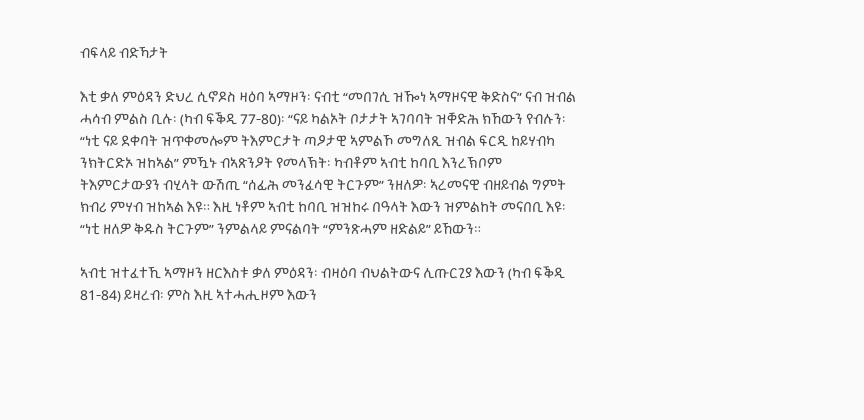ብፍላይ ብድኻታት

እቲ ቃለ ምዕዳን ድህረ ሲኖዶስ ዛዕባ ኣማዞን፡ ናብቲ “መበገሲ ዝዀነ ኣማዞናዊ ቅድስና” ናብ ዝብል ሓሳብ ምልስ ቢሉ፡ (ካብ ፍቕዲ 77-80)፡ “ናይ ካልኦት ቦታታት ኣገባባት ዝቐድሕ ክኸውን የብሉን፡ “ነቲ ናይ ደቀባት ዝጥቀመሎም ትእምርታት ጣዖታዊ ኣምልኾ መግለጺ ዝብል ፍርዲ ከይሃብካ ንክትርድኦ ዝከኣል” ምዃኑ ብኣጽንዖት የመላኽት፡ ካብቶም ኣብቲ ከባቢ እንረኽቦም ትእምርታውያን ብሂላት ውሽጢ “ሰፊሕ መንፈሳዊ ትርጉም” ንዘለዎ፡ ኣረመናዊ ብዘይብል ግምት ክብሪ ምሃብ ዝከኣል እዩ። እዚ ነቶም ኣብቲ ከባቢ ዝዝከሩ በዓላት እውን ዝምልከት መናበቢ እዩ፡ “ነቲ ዘለዎ ቅዱስ ትርጉም” ንምልላይ ምናልባት “ምንጽሓም ዘድልይ” ይኸውን።

ኣብቲ ዝተፈተኺ ኣማዞን ዘርእስቱ ቃለ ምዕዳን፡ ብዛዕባ ብህልትውና ሊጡርጊያ እውን (ካብ ፍቕዲ 81-84) ይዛረብ፡ ምስ እዚ ኣተሓሒዞም እውን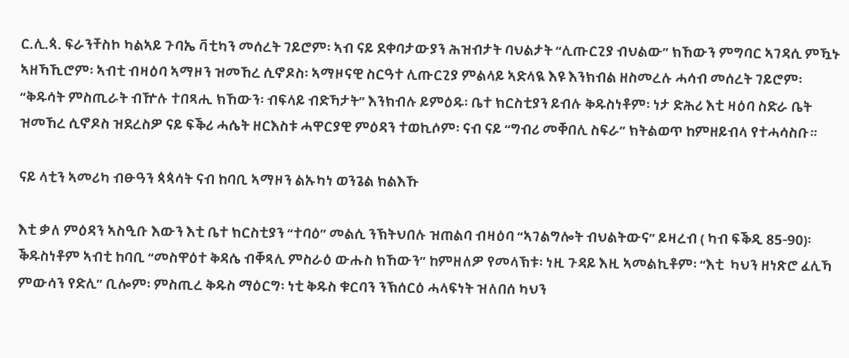ር.ሊ.ጳ. ፍራንቸስኮ ካልኣይ ጉባኤ ቫቲካን መሰረት ገይሮም፡ ኣብ ናይ ደቀባታውያን ሕዝብታት ባህልታት “ሊጡርጊያ ብህልው” ክኸውን ምግባር ኣገዳሲ ምዃኑ ኣዘኻኺሮም፡ ኣብቲ ብዛዕባ ኣማዞን ዝመኸረ ሲኖዶስ፡ ኣማዞናዊ ስርዓተ ሊጡርጊያ ምልላይ ኣድላዪ እዩ እንክብል ዘስመረሉ ሓሳብ መሰረት ገይሮም፡ “ቅዱሳት ምስጢራት ብዅሉ ተበጻሒ ክኸውን፡ ብፍላይ ብድኻታት” እንክብሉ ይምዕዱ፡ ቤተ ክርስቲያን ይብሉ ቅዱስነቶም፡ ነታ ድሕሪ እቲ ዛዕባ ስድራ ቤት ዝመኸረ ሲኖዶስ ዝደረስዎ ናይ ፍቕሪ ሓሴት ዘርእስቱ ሓዋርያዊ ምዕዳን ተወኪሶም፡ ናብ ናይ “ግብሪ መቐበሊ ስፍራ” ክትልወጥ ከምዘይብላ የተሓሳስቡ።

ናይ ላቲን ኣመሪካ ብፁዓን ጳጳሳት ናብ ከባቢ ኣማዞን ልኡካነ ወንጌል ክልእኹ

እቲ ቃለ ምዕዳን ኣስዒቡ እውን እቲ ቤተ ክርስቲያን “ተባዕ” መልሲ ንኽትህበሉ ዝጠልባ ብዛዕባ “ኣገልግሎት ብህልትውና” ይዛረብ ( ካብ ፍቕዲ 85-90)፡ ቕዱስነቶም ኣብቲ ከባቢ “መስዋዕተ ቅዳሴ ብቐጻሊ ምስራዕ ውሑስ ክኸውን” ከምዘለዎ የመላኽቱ፡ ነዚ ጉዳይ እዚ ኣመልኪቶም፡ “እቲ  ካህን ዘነጽሮ ፈሊኻ ምውሳን የድሊ” ቢሎም፡ ምስጢረ ቅዱስ ማዕርግ፡ ነቲ ቅዱስ ቁርባን ንኽሰርዕ ሓላፍነት ዝለበሰ ካህን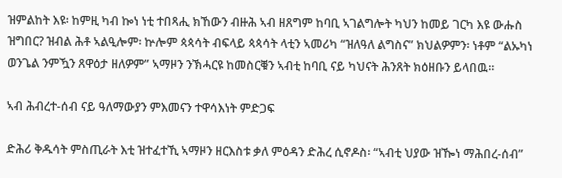ዝምልከት እዩ፡ ከምዚ ካብ ኰነ ነቲ ተበጻሒ ክኸውን ብዙሕ ኣብ ዘጸግም ከባቢ ኣገልግሎት ካህን ከመይ ገርካ እዩ ውሑስ ዝግበር? ዝብል ሕቶ ኣልዒሎም፡ ኵሎም ጳጳሳት ብፍላይ ጳጳሳት ላቲን ኣመሪካ “ዝለዓለ ልግስና” ክህልዎምን፡ ነቶም “ልኡካነ ወንጌል ንምዃን ጸዋዕታ ዘለዎም” ኣማዞን ንኽሓርዩ ከመስርቑን ኣብቲ ከባቢ ናይ ካህናት ሕንጸት ክዕዘቡን ይላበዉ።

ኣብ ሕብረተ-ሰብ ናይ ዓለማውያን ምእመናን ተዋሳእነት ምድጋፍ

ድሕሪ ቅዱሳት ምስጢራት እቲ ዝተፈተኺ ኣማዞን ዘርእስቱ ቃለ ምዕዳን ድሕረ ሲኖዶስ፡ “ኣብቲ ህያው ዝዀነ ማሕበረ-ሰብ”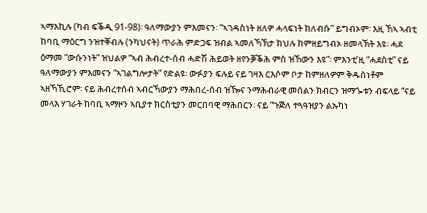ኣማእኪሉ (ካብ ፍቕዲ 91-98)፡ ዓለማውያን ምእመናን፡ “ኣገዳስነት ዘለዎ ሓላፍነት ክለብሱ” ይግብኦም፡ እዚ ኸኣ ኣብቲ ከባቢ ማዕርግ ንዝተቐብሉ (ንካህናት) ጥራሕ ምድጋፍ ዝብል ኣመለኻኽታ ክህሉ ከምዘይግብኦ ዘመላኽት እዩ፡ ሓደ ዕማመ “ውሱንነት” ዝህልዎ “ኣብ ሕብረተ-ሰብ ሓድሽ ሕይወት ዘየንቓቕሕ ምስ ዝኸውን እዩ”፡ ምእንቲ’ዚ “ሓደስቲ” ናይ ዓለማውያን ምእመናን “ኣገልግሎታት” የድልዩ፡ ውፉያን ፍሉይ ናይ ገዛእ ርእሶም ቦታ ከምዘለዎም ቅዱስነቶም ኣዘኻኺሮም፡ ናይ ሕብረተሰብ ኣብርኻውያን ማሕበረ-ሰብ ዝዀና ንማሕብራዊ መሰልን ክብርን ዝማጐቱን ብፍላይ “ናይ መላእ ሃገራት ከባቢ ኣማዞን ኣቢያተ ክርስቲያን መርበባዊ ማሕበርን፡ ናይ “ጉጅለ ተጓዓዝያን ልኡካነ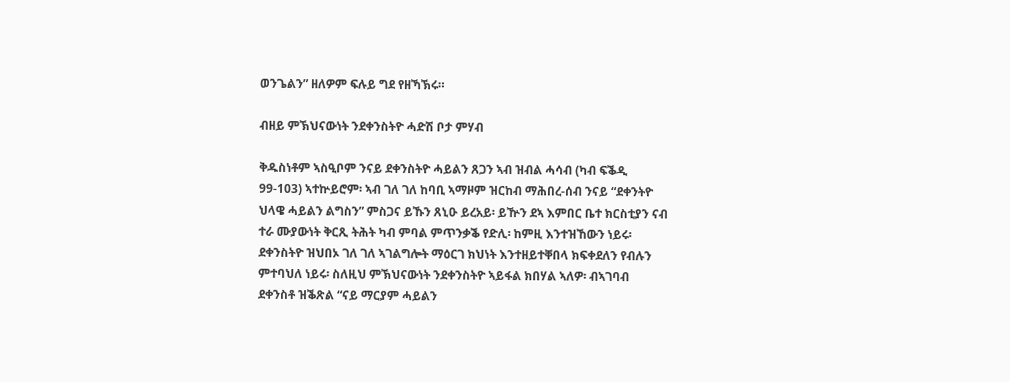ወንጌልን” ዘለዎም ፍሉይ ግደ የዘኻኽሩ።

ብዘይ ምኽህናውነት ንደቀንስትዮ ሓድሽ ቦታ ምሃብ

ቅዱስነቶም ኣስዒቦም ንናይ ደቀንስትዮ ሓይልን ጸጋን ኣብ ዝብል ሓሳብ (ካብ ፍቕዲ 99-103) ኣተኵይሮም፡ ኣብ ገለ ገለ ከባቢ ኣማዞም ዝርከብ ማሕበረ-ሰብ ንናይ “ደቀንትዮ ህላዌ ሓይልን ልግስን” ምስጋና ይኹን ጸኒዑ ይረአይ፡ ይዅን ደኣ እምበር ቤተ ክርስቲያን ናብ ተራ ሙያውነት ቅርጺ ትሕት ካብ ምባል ምጥንቃቕ የድሊ፡ ከምዚ እንተዝኸውን ነይሩ፡ ደቀንስትዮ ዝህበኦ ገለ ገለ ኣገልግሎት ማዕርገ ክህነት እንተዘይተቐበላ ክፍቀደለን የብሉን ምተባህለ ነይሩ፡ ስለዚህ ምኽህናውነት ንደቀንስትዮ ኣይፋል ክበሃል ኣለዎ፡ ብኣገባብ ደቀንስቶ ዝቕጽል “ናይ ማርያም ሓይልን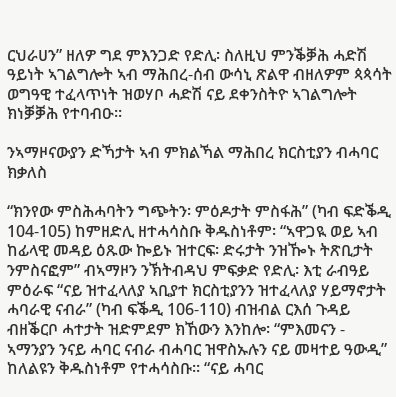ርህራሀን” ዘለዎ ግደ ምእንጋድ የድሊ፡ ስለዚህ ምንቕቓሕ ሓድሽ ዓይነት ኣገልግሎት ኣብ ማሕበረ-ሰብ ውሳኒ ጽልዋ ብዘለዎም ጳጳሳት ወግዓዊ ተፈላጥነት ዝወሃቦ ሓድሽ ናይ ደቀንስትዮ ኣገልግሎት ክነቓቓሕ የተባብዑ።

ንኣማዞናውያን ድኻታት ኣብ ምክልኻል ማሕበረ ክርስቲያን ብሓባር ክቃለስ

“ክንየው ምስሕሓባትን ግጭትን፡ ምዕዶታት ምስፋሕ” (ካብ ፍድቕዲ 104-105) ከምዘድሊ ዘተሓሳስቡ ቅዱስነቶም፡ “ኣዋጋዪ ወይ ኣብ ከፊላዊ መዳይ ዕጹው ኰይኑ ዝተርፍ፡ ድሩታት ንዝዀኑ ትጽቢታት ንምስናፎም” ብኣማዞን ንኽትብዳህ ምፍቃድ የድሊ፡ እቲ ራብዓይ ምዕራፍ “ናይ ዝተፈላለያ ኣቢያተ ክርስቲያንን ዝተፈላለያ ሃይማኖታት ሓባራዊ ናብራ” (ካብ ፍቕዲ 106-110) ብዝብል ርእሰ ጉዳይ ብዘቕርቦ ሓተታት ዝድምደም ክኸውን እንከሎ፡ “ምእመናን - ኣማንያን ንናይ ሓባር ናብራ ብሓባር ዝዋስኡሉን ናይ መዛተይ ዓውዲ” ከለልዩን ቅዱስነቶም የተሓሳስቡ። “ናይ ሓባር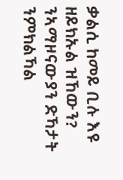ቃልሲ ከመይ ቢሉ እዩ ዘይክኡል ዝኸውን? ንኣማዞናውያን ድኻታት ንምክልኻል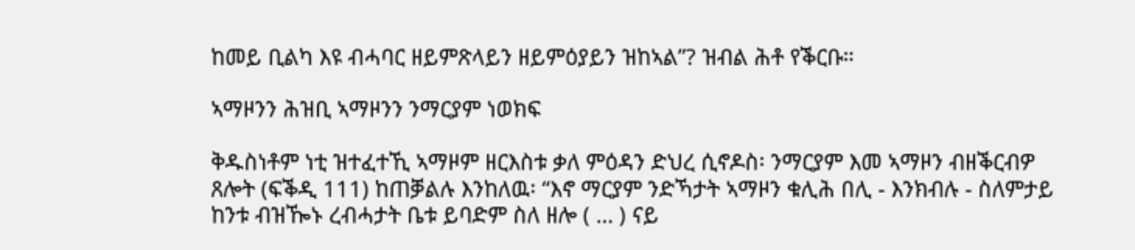ከመይ ቢልካ እዩ ብሓባር ዘይምጽላይን ዘይምዕያይን ዝከኣል”? ዝብል ሕቶ የቕርቡ።

ኣማዞንን ሕዝቢ ኣማዞንን ንማርያም ነወክፍ

ቅዱስነቶም ነቲ ዝተፈተኺ ኣማዞም ዘርእስቱ ቃለ ምዕዳን ድህረ ሲኖዶስ፡ ንማርያም እመ ኣማዞን ብዘቕርብዎ ጸሎት (ፍቕዲ 111) ከጠቓልሉ እንከለዉ፡ “እኖ ማርያም ንድኻታት ኣማዞን ቁሊሕ በሊ - እንክብሉ - ስለምታይ ከንቱ ብዝዀኑ ረብሓታት ቤቱ ይባድም ስለ ዘሎ ( … ) ናይ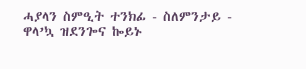ሓያላን ስምዒት ተንክፊ - ስለምንታይ - ዋላ’ኳ ዝደንጐና ኰይኑ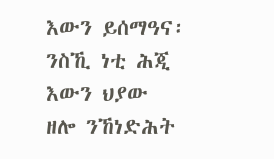እውን ይሰማዓና፡ ንስኺ ነቲ ሕጂ እውን ህያው ዘሎ ንኸነድሕት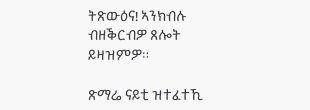ትጽውዕና! ኣንክብሉ ብዘቕርብዎ ጸሎት ይዛዝምዎ።

ጽማሬ ናይቲ ዝተፈተኺ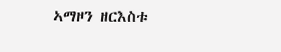ኣማዞን ዘርእስቱ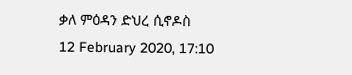ቃለ ምዕዳን ድህረ ሲኖዶስ
12 February 2020, 17:10